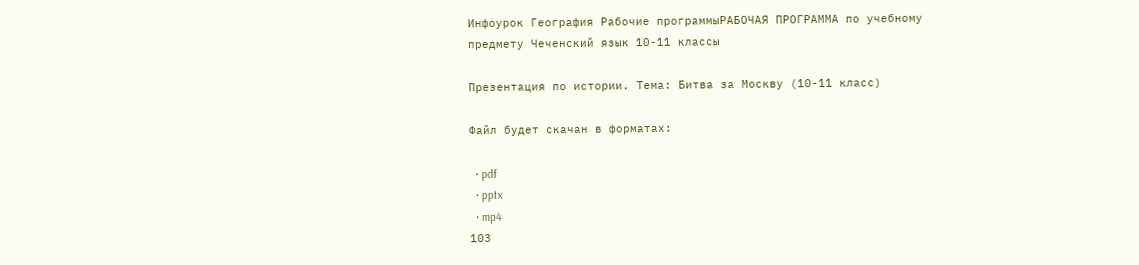Инфоурок География Рабочие программыРАБОЧАЯ ПРОГРАММА по учебному предмету Чеченский язык 10-11 классы

Презентация по истории. Тема: Битва за Москву (10-11 класс)

Файл будет скачан в форматах:

  • pdf
  • pptx
  • mp4
103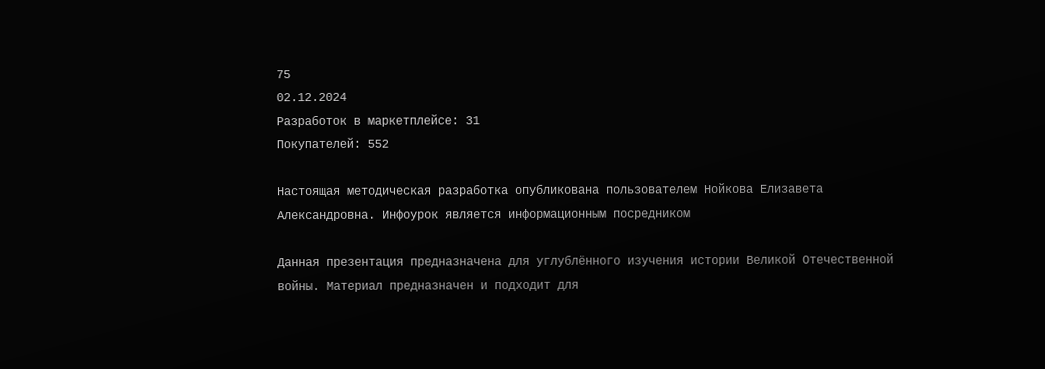75
02.12.2024
Разработок в маркетплейсе: 31
Покупателей: 552

Настоящая методическая разработка опубликована пользователем Нойкова Елизавета Александровна. Инфоурок является информационным посредником

Данная презентация предназначена для углублённого изучения истории Великой Отечественной войны. Материал предназначен и подходит для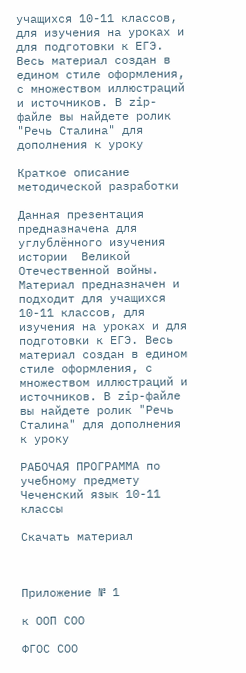учащихся 10-11 классов, для изучения на уроках и для подготовки к ЕГЭ. Весь материал создан в едином стиле оформления, с множеством иллюстраций и источников. В zip-файле вы найдете ролик "Речь Сталина" для дополнения к уроку

Краткое описание методической разработки

Данная презентация предназначена для углублённого изучения истории  Великой Отечественной войны. Материал предназначен и подходит для учащихся 10-11 классов, для изучения на уроках и для подготовки к ЕГЭ. Весь материал создан в едином стиле оформления, с множеством иллюстраций и источников. В zip-файле вы найдете ролик "Речь Сталина" для дополнения к уроку

РАБОЧАЯ ПРОГРАММА по учебному предмету Чеченский язык 10-11 классы

Скачать материал



Приложение № 1

к ООП СОО

ФГОС СОО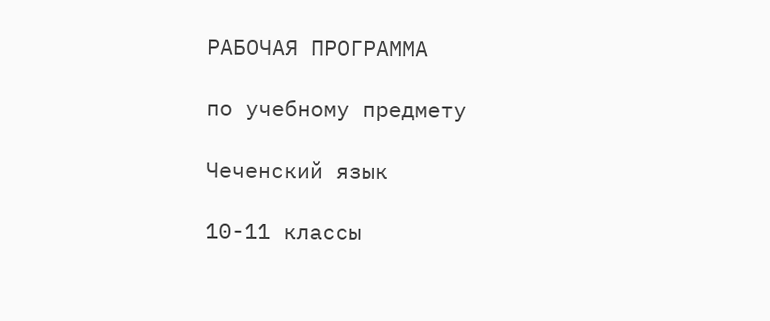РАБОЧАЯ ПРОГРАММА

по учебному предмету

Чеченский язык

10-11 классы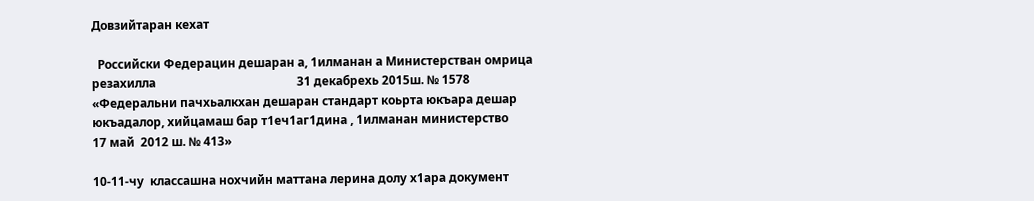Довзийтаран кехат

  Российски Федерацин дешаран а, 1илманан а Министерстван омрица резахилла                                               31 декабрехь 2015ш. № 1578 «Федеральни пачхьалкхан дешаран стандарт коьрта юкъара дешар юкъадалор, хийцамаш бар т1еч1аг1дина , 1илманан министерство                                             17 май  2012 ш. № 413»

10-11-чу  классашна нохчийн маттана лерина долу х1ара документ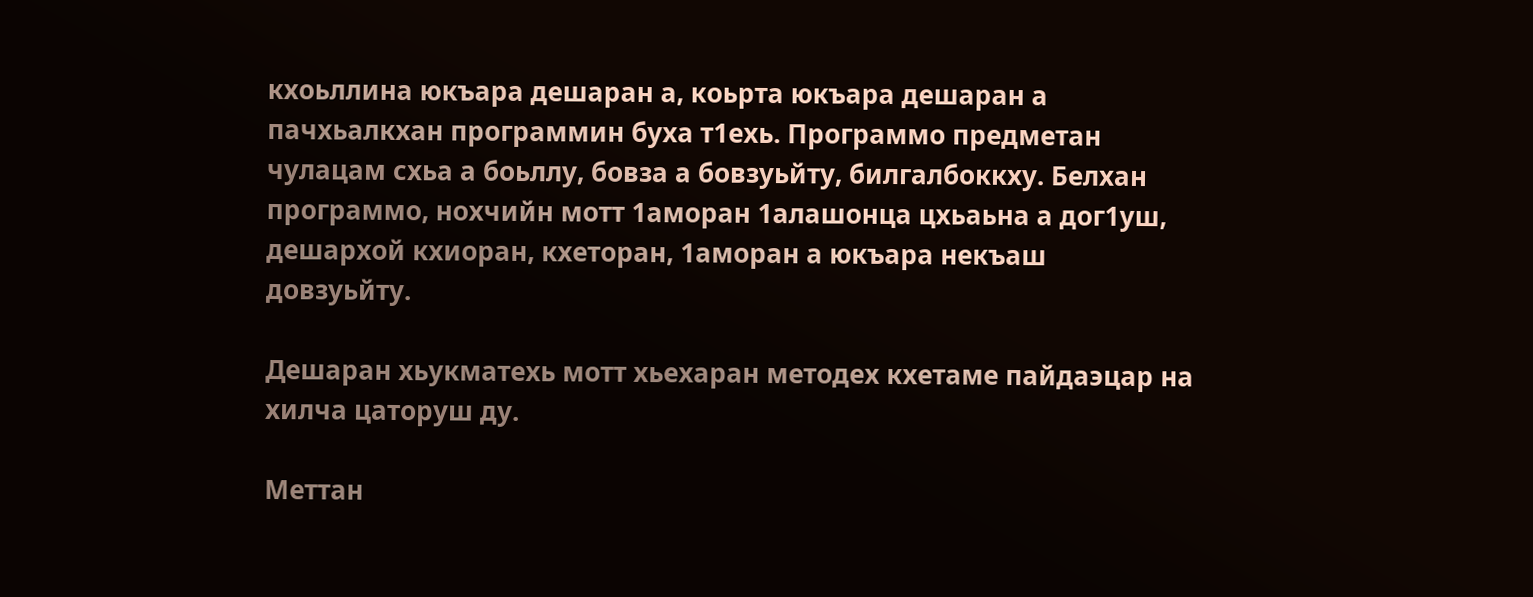кхоьллина юкъара дешаран а, коьрта юкъара дешаран а пачхьалкхан программин буха т1ехь. Программо предметан чулацам схьа а боьллу, бовза а бовзуьйту, билгалбоккху. Белхан программо, нохчийн мотт 1аморан 1алашонца цхьаьна а дог1уш, дешархой кхиоран, кхеторан, 1аморан а юкъара некъаш довзуьйту.

Дешаран хьукматехь мотт хьехаран методех кхетаме пайдаэцар на хилча цаторуш ду.

Меттан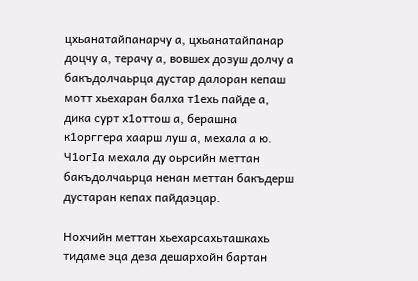цхьанатайпанарчу а, цхьанатайпанар доцчу а, терачу а, вовшех дозуш долчу а бакъдолчаьрца дустар далоран кепаш мотт хьехаран балха т1ехь пайде а, дика сурт х1оттош а, берашна к1орггера хаарш луш а, мехала а ю. Ч1oгIa мехала ду оьрсийн меттан бакъдолчаьрца ненан меттан бакъдерш дустаран кепах пайдаэцар.

Нохчийн меттан хьехарсахьташкахь тидаме эца деза дешархойн бартан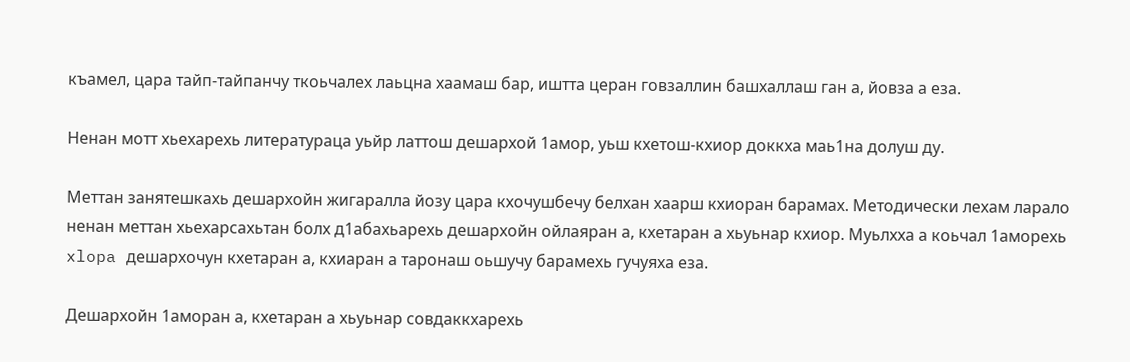къамел, цара тайп-тайпанчу ткоьчалех лаьцна хаамаш бар, иштта церан говзаллин башхаллаш ган а, йовза а еза.

Ненан мотт хьехарехь литератураца уьйр латтош дешархой 1амор, уьш кхетош-кхиор доккха маь1на долуш ду.

Меттан занятешкахь дешархойн жигаралла йозу цара кхочушбечу белхан хаарш кхиоран барамах. Методически лехам ларало ненан меттан хьехарсахьтан болх д1абахьарехь дешархойн ойлаяран а, кхетаран а хьуьнар кхиор. Муьлхха а коьчал 1аморехь xlopa дешархочун кхетаран а, кхиаран а таронаш оьшучу барамехь гучуяха еза.

Дешархойн 1аморан а, кхетаран а хьуьнар совдаккхарехь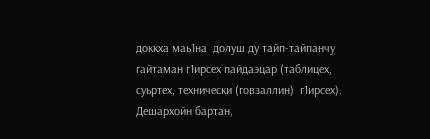доккха маь1на  долуш ду тайп-тайпанчу гайтаман г1ирсех пайдаэцар (таблицех, суьртех, технически (говзаллин)  г1ирсех).  Дешархойн бартан,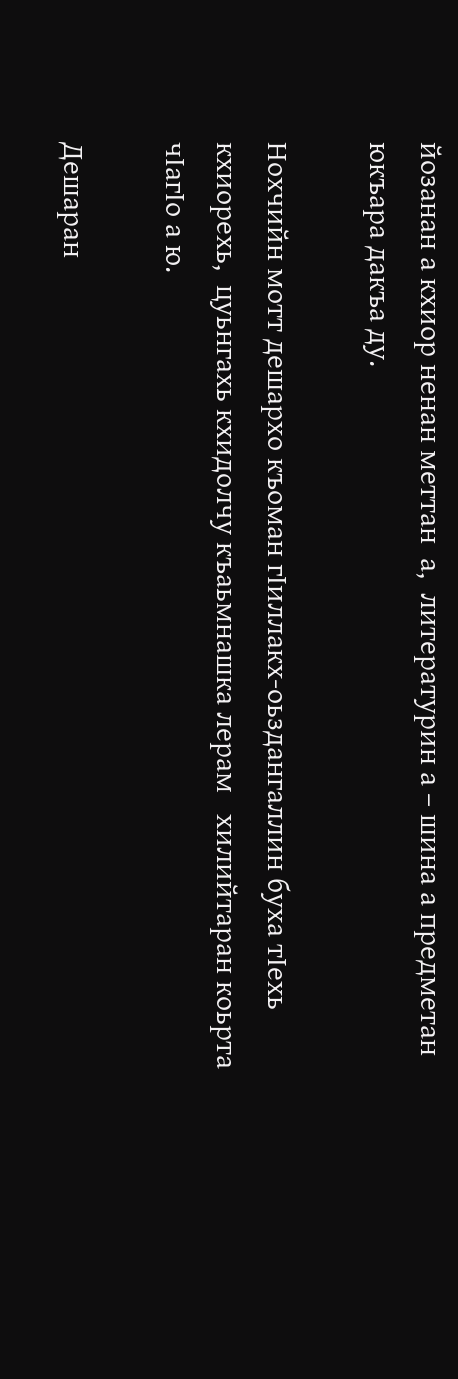йозанан а кхиор ненан меттан  а,  литературин а – шина а предметан юкъара дакъа ду.

Нохчийн мотт дешархо къоман гIиллакх-оьздангаллин буха тIехь кхиорехь,  цуьнгахь кхидолчу къаьмнашка лерам   хилийтаран коьрта чIагIо а ю.

Дешаран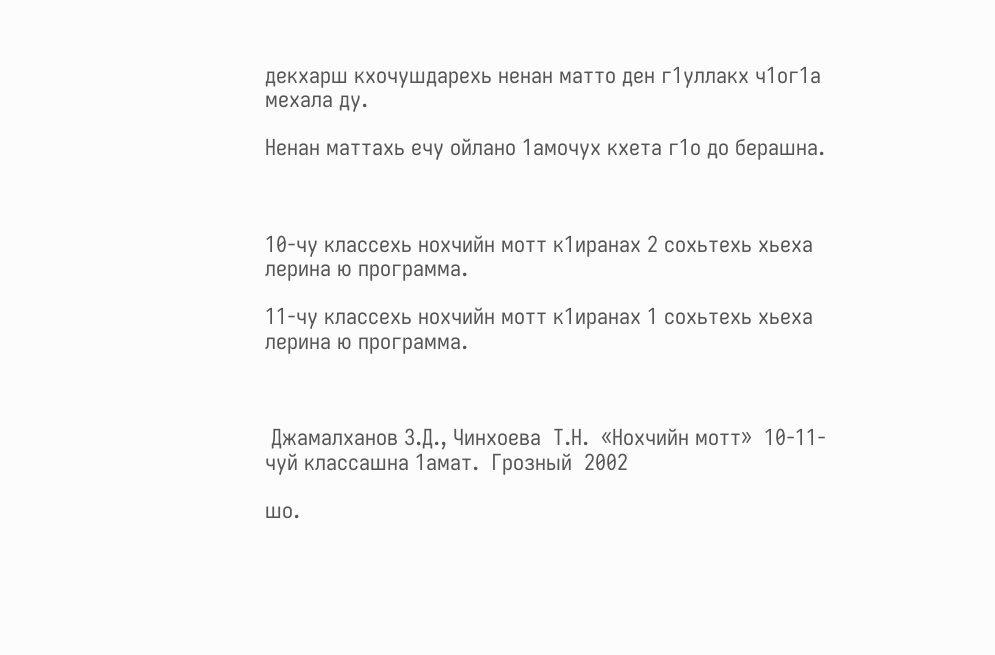декхарш кхочушдарехь ненан матто ден г1уллакх ч1ог1а мехала ду.

Ненан маттахь ечу ойлано 1амочух кхета г1о до берашна.



10-чу классехь нохчийн мотт к1иранах 2 сохьтехь хьеха лерина ю программа.

11-чу классехь нохчийн мотт к1иранах 1 сохьтехь хьеха лерина ю программа.



 Джамалханов З.Д., Чинхоева  Т.Н.  «Нохчийн мотт»  10-11-чуй классашна 1амат.  Грозный  2002

шо.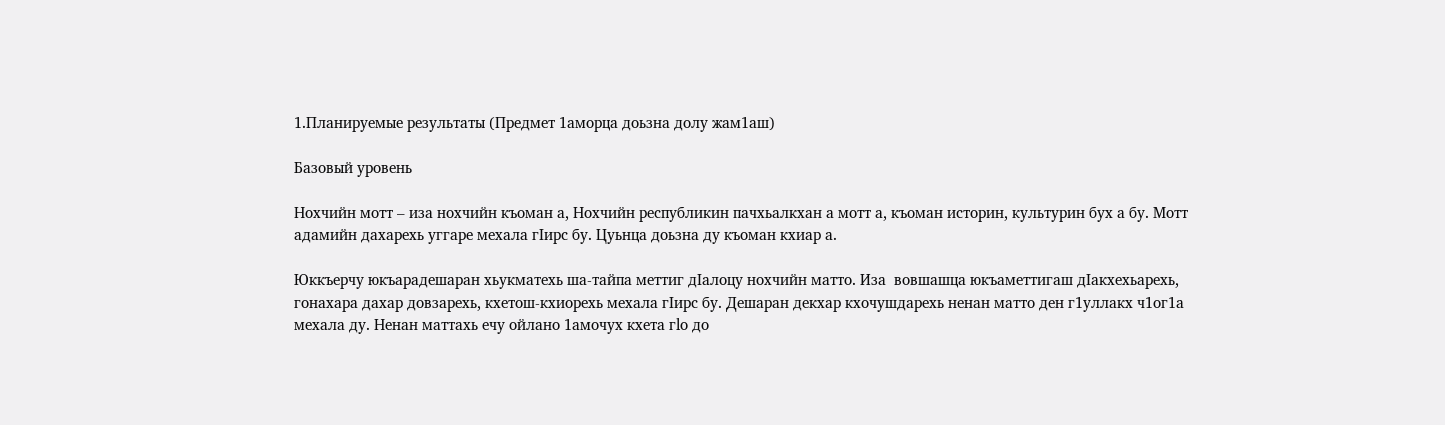1.Планируемые результаты (Предмет 1аморца доьзна долу жам1аш)

Базовый уровень

Нохчийн мотт – иза нохчийн къоман а, Нохчийн республикин пачхьалкхан а мотт а, къоман историн, культурин бух а бу. Мотт адамийн дахарехь уггаре мехала гIирс бу. Цуьнца доьзна ду къоман кхиар а.

Юккъерчу юкъарадешаран хьукматехь ша-тайпа меттиг дIалоцу нохчийн матто. Иза  вовшашца юкъаметтигаш дIакхехьарехь, гонахара дахар довзарехь, кхетош-кхиорехь мехала гIирс бу. Дешаран декхар кхочушдарехь ненан матто ден г1уллакх ч1ог1а мехала ду. Ненан маттахь ечу ойлано 1амочух кхета гlo до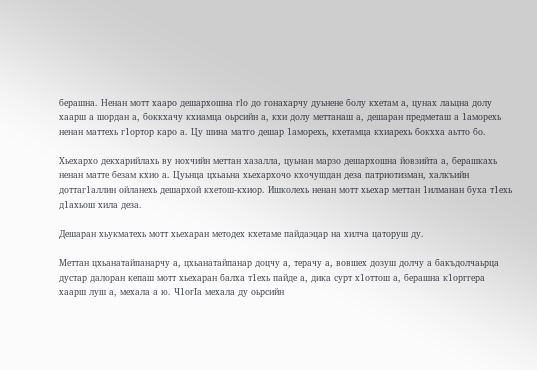берашна. Ненан мотт хааро дешархошна гlo до гонахарчу дуьнене болу кхетам а, цунах лаьцна долу хаарш а шордан а, боккхачу кхиамца оьрсийн а, кхи долу меттанаш а, дешаран предметаш а 1аморехь ненан маттехь г1ортор каро а. Цу шина матго дешар 1аморехь, кхетамца кхиарехь бокхха аьтто бо.

Хьехархо декхарийлахь ву нохчийн меттан хазалла, цуьнан марзо дешархошна йовзийта а, берашкахь ненан матте безам кхио а. Цуьнца цхьаьна хьехархочо кхочушдан деза патриотизман, халкъийн доттаг1аллин ойланехь дешархой кхетош-кхиор. Ишколехь ненан мотт хьехар меттан 1илманан буха т1ехь д1ахьош хила деза.

Дешаран хьукматехь мотт хьехаран методех кхетаме пайдаэцар на хилча цаторуш ду.

Меттан цхьанатайпанарчу а, цхьанатайпанар доцчу а, терачу а, вовшех дозуш долчу а бакъдолчаьрца дустар далоран кепаш мотт хьехаран балха т1ехь пайде а, дика сурт х1оттош а, берашна к1орггера хаарш луш а, мехала а ю. Ч1oгIa мехала ду оьрсийн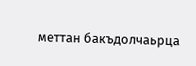меттан бакъдолчаьрца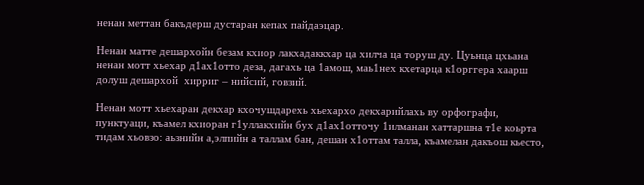ненан меттан бакъдерш дустаран кепах пайдаэцар.

Ненан матте дешархойн безам кхиор лакхадаккхар ца хилча ца торуш ду. Цуьнца цхьана ненан мотт хьехар д1ах1отто деза, дагахь ца 1амош, маь1нех кхетарца к1орггера хаарш долуш дешархой  хирриг – нийсий, говзий.

Ненан мотт хьехаран декхар кхочушдарехь хьехархо декхарийлахь ву орфографи, пунктуаци, къамел кхиоран г1уллакхийн бух д1ах1отточу 1илманан хаттаршна т1е коьрта тидам хьовзо: аьзнийн а,элпийн а таллам бан, дешан х1оттам талла, къамелан дакъош кьесто,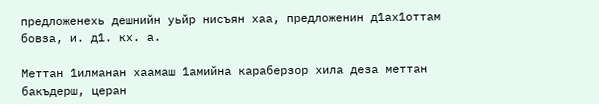предложенехь дешнийн уьйр нисъян хаа, предложенин д1ах1оттам бовза, и. д1. кх. а.

Меттан 1илманан хаамаш 1амийна караберзор хила деза меттан бакъдерш, церан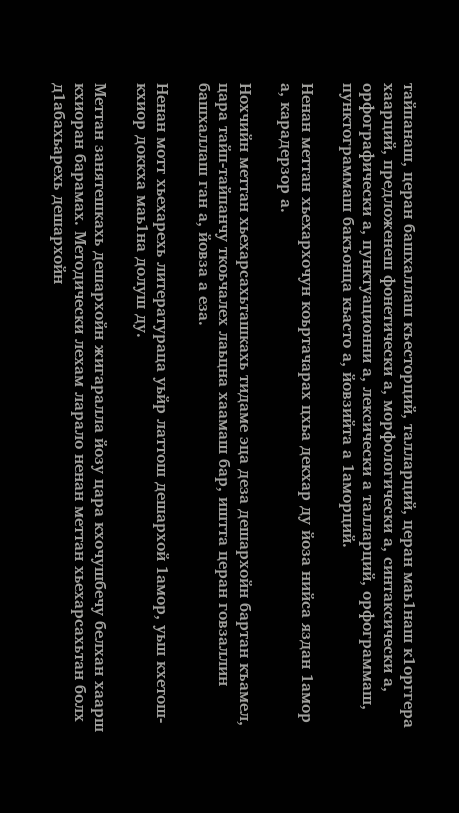тайпанаш, церан башхаллаш къесторций, талларций, церан маь1наш к1орггера хаарций, предложенеш фонетически а, морфологически а, синтаксически а, орфографически а, пунктуационни а, лексически а талларций, орфограммаш, пунктограммаш бакъонца кьасто а, йовзийта а 1аморций.

Ненан меттан хьехархочун коьртачарах цхьа декхар ду йоза нийса яздан 1амор а, карадерзор а.

Нохчийн меттан хьехарсахьташкахь тидаме эца деза дешархойн бартан къамел, цара тайп-тайпанчу ткоьчалех лаьцна хаамаш бар, иштта церан говзаллин башхаллаш ган а, йовза а еза.

Ненан мотт хьехарехь литератураца уьйр латтош дешархой 1амор, уьш кхетош-кхиор доккха маь1на долуш ду.

Меттан занятешкахь дешархойн жигаралла йозу цара кхочушбечу белхан хаарш кхиоран барамах. Методически лехам ларало ненан меттан хьехарсахьтан болх д1абахьарехь дешархойн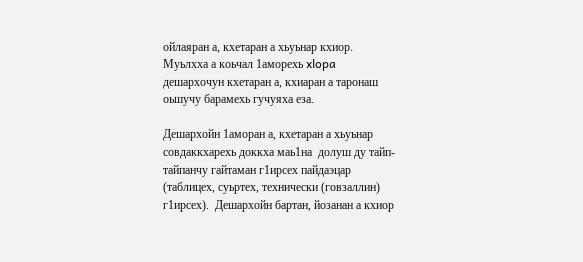ойлаяран а, кхетаран а хьуьнар кхиор. Муьлхха а коьчал 1аморехь xlopa дешархочун кхетаран а, кхиаран а таронаш оьшучу барамехь гучуяха еза.

Дешархойн 1аморан а, кхетаран а хьуьнар совдаккхарехь доккха маь1на  долуш ду тайп-тайпанчу гайтаман г1ирсех пайдаэцар (таблицех, суьртех, технически (говзаллин)  г1ирсех).  Дешархойн бартан, йозанан а кхиор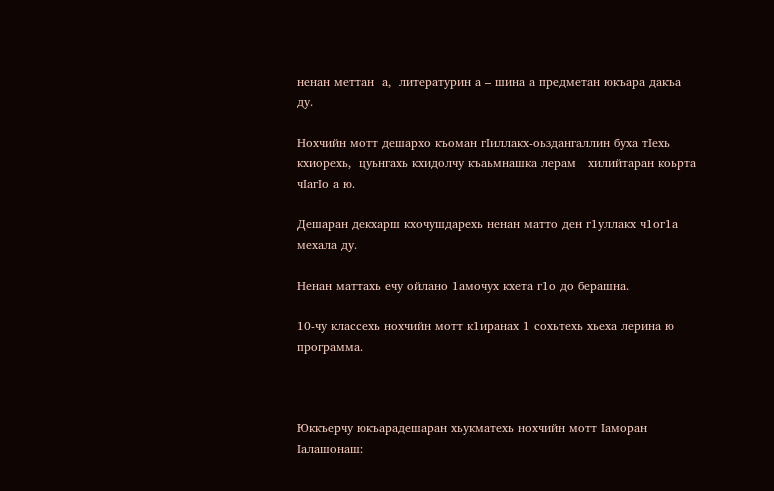ненан меттан  а,  литературин а – шина а предметан юкъара дакъа ду.

Нохчийн мотт дешархо къоман гIиллакх-оьздангаллин буха тIехь кхиорехь,  цуьнгахь кхидолчу къаьмнашка лерам   хилийтаран коьрта чIагIо а ю.

Дешаран декхарш кхочушдарехь ненан матто ден г1уллакх ч1ог1а мехала ду.

Ненан маттахь ечу ойлано 1амочух кхета г1о до берашна.

10-чу классехь нохчийн мотт к1иранах 1 сохьтехь хьеха лерина ю программа.



Юккъерчу юкъарадешаран хьукматехь нохчийн мотт Iаморан Iалашонаш: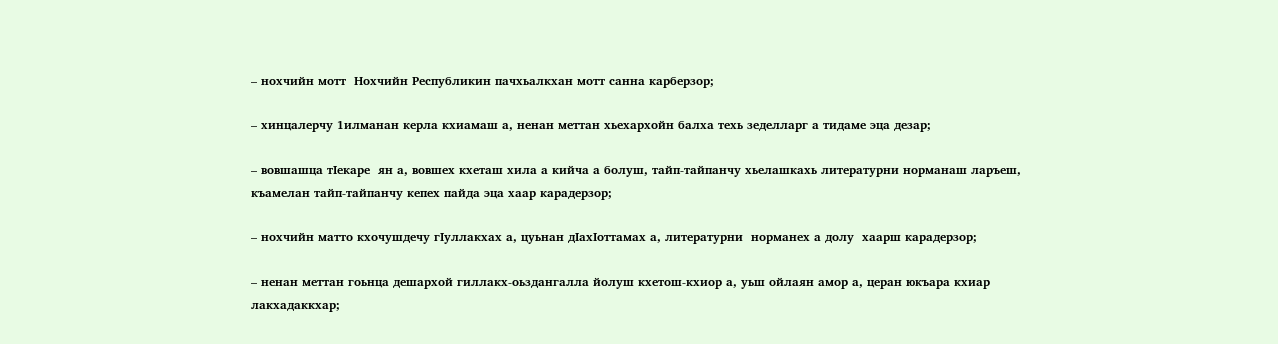– нохчийн мотт  Нохчийн Республикин пачхьалкхан мотт санна карберзор;

– хинцалерчу 1илманан керла кхиамаш а, ненан меттан хьехархойн балха техь зеделларг а тидаме эца дезар;

– вовшашца тIекаре  ян а, вовшех кхеташ хила а кийча а болуш, тайп-тайпанчу хьелашкахь литературни норманаш ларъеш, къамелан тайп-тайпанчу кепех пайда эца хаар карадерзор;

– нохчийн матто кхочушдечу гIуллакхах а, цуьнан дIахIоттамах а, литературни  норманех а долу  хаарш карадерзор;

– ненан меттан гоьнца дешархой гиллакх-оьздангалла йолуш кхетош-кхиор а, уьш ойлаян амор а, церан юкъара кхиар лакхадаккхар;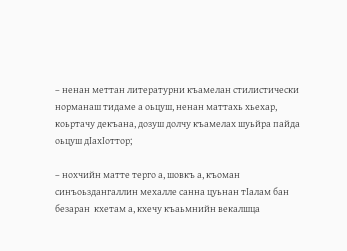– ненан меттан литературни къамелан стилистически норманаш тидаме а оьцуш, ненан маттахь хьехар, коьртачу декъана, дозуш долчу къамелах шуьйра пайда оьцуш дIахIоттор;

– нохчийн матте терго а, шовкъ а, къоман синъоьздангаллин мехалле санна цуьнан тIалам бан безаран  кхетам а, кхечу къаьмнийн векалшца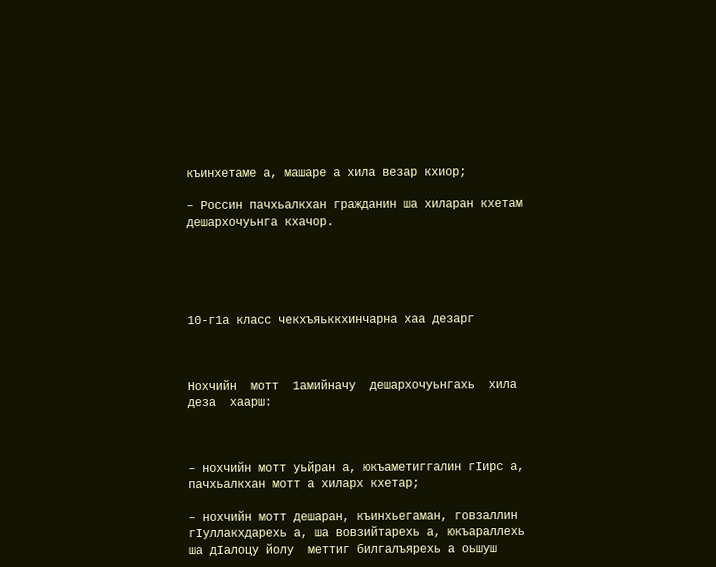къинхетаме а, машаре а хила везар кхиор;

– Россин пачхьалкхан гражданин ша хиларан кхетам дешархочуьнга кхачор.





10-г1а класс чекхъяьккхинчарна хаа дезарг



Нохчийн  мотт  1амийначу  дешархочуьнгахь  хила  деза  хаарш:



– нохчийн мотт уьйран а, юкъаметиггалин гIирс а,  пачхьалкхан мотт а хиларх кхетар;

– нохчийн мотт дешаран, къинхьегаман, говзаллин гIуллакхдарехь а, ша вовзийтарехь а, юкъараллехь ша дIалоцу йолу  меттиг билгалъярехь а оьшуш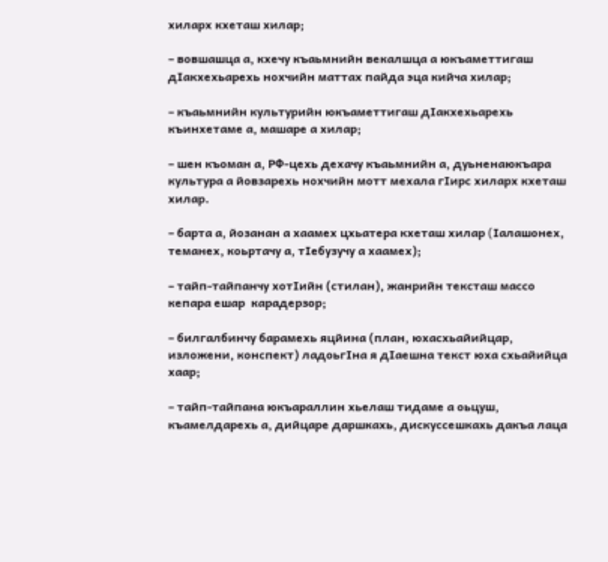хиларх кхеташ хилар;

– вовшашца а, кхечу къаьмнийн векалшца а юкъаметтигаш дIакхехьарехь нохчийн маттах пайда эца кийча хилар;

– къаьмнийн культурийн юкъаметтигаш дIакхехьарехь къинхетаме а, машаре а хилар;

– шен къоман а, РФ-цехь дехачу къаьмнийн а, дуьненаюкъара  культура а йовзарехь нохчийн мотт мехала гIирс хиларх кхеташ хилар.

– барта а, йозанан а хаамех цхьатера кхеташ хилар (Iалашонех, теманех, коьртачу а, тIебузучу а хаамех);

– тайп-тайпанчу хотIийн (стилан), жанрийн тексташ массо кепара ешар  карадерзор;

– билгалбинчу барамехь яцйина (план, юхасхьайийцар, изложени, конспект) ладоьгIна я дIаешна текст юха схьайийца хаар;

– тайп-тайпана юкъараллин хьелаш тидаме а оьцуш, къамелдарехь а, дийцаре даршкахь, дискуссешкахь дакъа лаца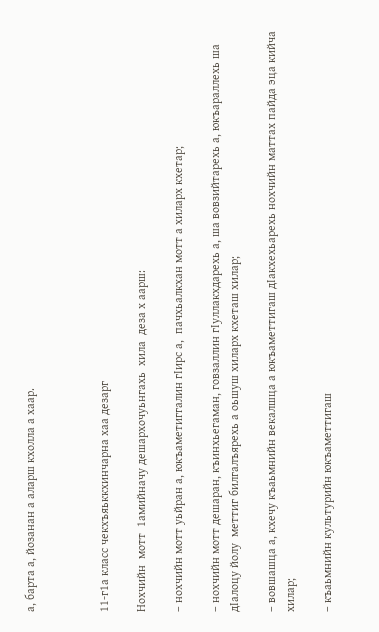а, барта а, йозанан а аларш кхолла а хаар.



11-г1а класс чекхъяьккхинчарна хаа дезарг

Нохчийн  мотт  1амийначу дешархочуьнгахь  хила  деза х аарш:

– нохчийн мотт уьйран а, юкъаметиггалин гIирс а,  пачхьалкхан мотт а хиларх кхетар;

– нохчийн мотт дешаран, къинхьегаман, говзаллин гIуллакхдарехь а, ша вовзийтарехь а, юкъараллехь ша дIалоцу йолу  меттиг билгалъярехь а оьшуш хиларх кхеташ хилар;

– вовшашца а, кхечу къаьмнийн векалшца а юкъаметтигаш дIакхехьарехь нохчийн маттах пайда эца кийча хилар;

– къаьмнийн культурийн юкъаметтигаш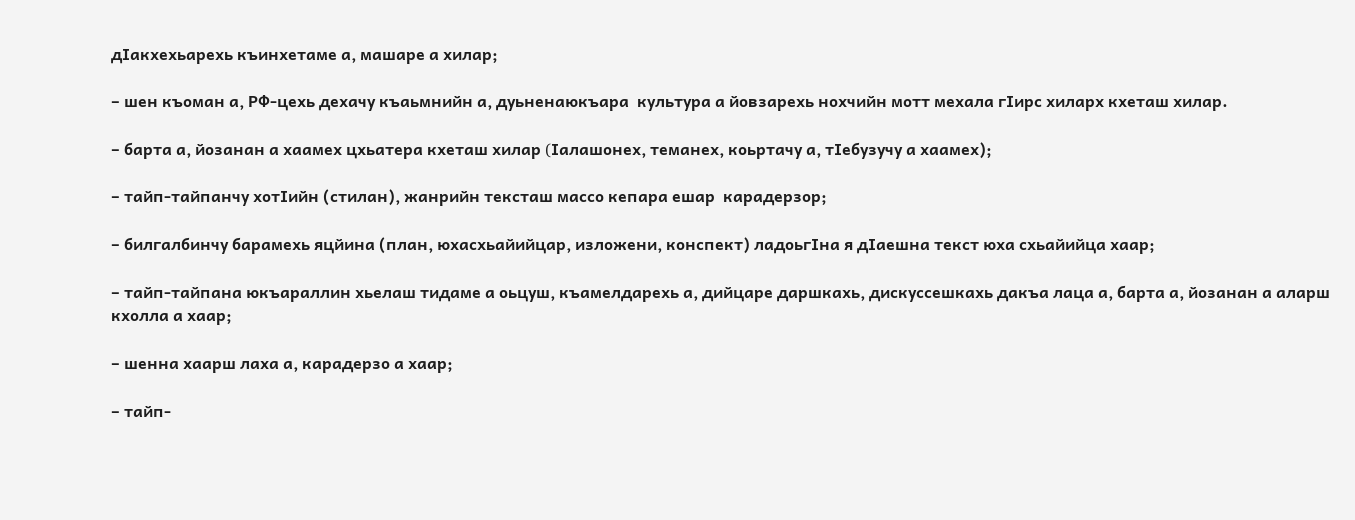дIакхехьарехь къинхетаме а, машаре а хилар;

– шен къоман а, РФ-цехь дехачу къаьмнийн а, дуьненаюкъара  культура а йовзарехь нохчийн мотт мехала гIирс хиларх кхеташ хилар.

– барта а, йозанан а хаамех цхьатера кхеташ хилар (Iалашонех, теманех, коьртачу а, тIебузучу а хаамех);

– тайп-тайпанчу хотIийн (стилан), жанрийн тексташ массо кепара ешар  карадерзор;

– билгалбинчу барамехь яцйина (план, юхасхьайийцар, изложени, конспект) ладоьгIна я дIаешна текст юха схьайийца хаар;

– тайп-тайпана юкъараллин хьелаш тидаме а оьцуш, къамелдарехь а, дийцаре даршкахь, дискуссешкахь дакъа лаца а, барта а, йозанан а аларш кхолла а хаар;

– шенна хаарш лаха а, карадерзо а хаар;

– тайп-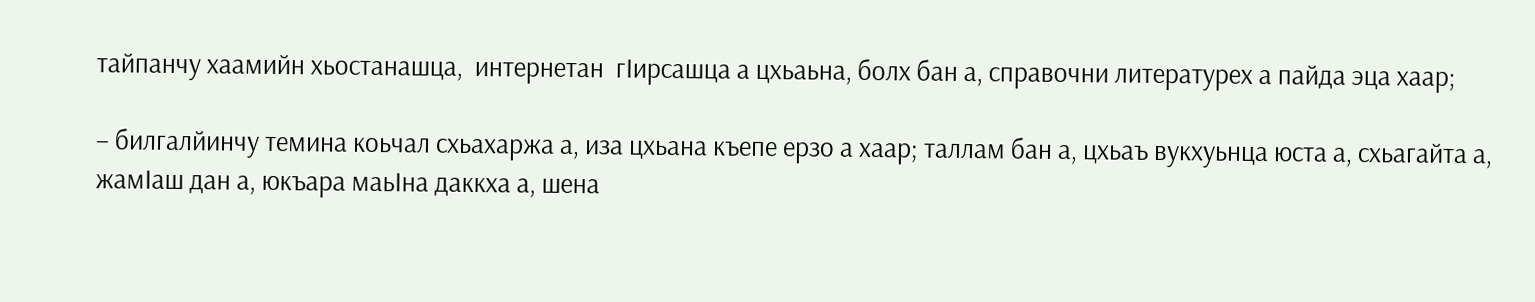тайпанчу хаамийн хьостанашца,  интернетан  гIирсашца а цхьаьна, болх бан а, справочни литературех а пайда эца хаар;

– билгалйинчу темина коьчал схьахаржа а, иза цхьана къепе ерзо а хаар; таллам бан а, цхьаъ вукхуьнца юста а, схьагайта а, жамIаш дан а, юкъара маьIна даккха а, шена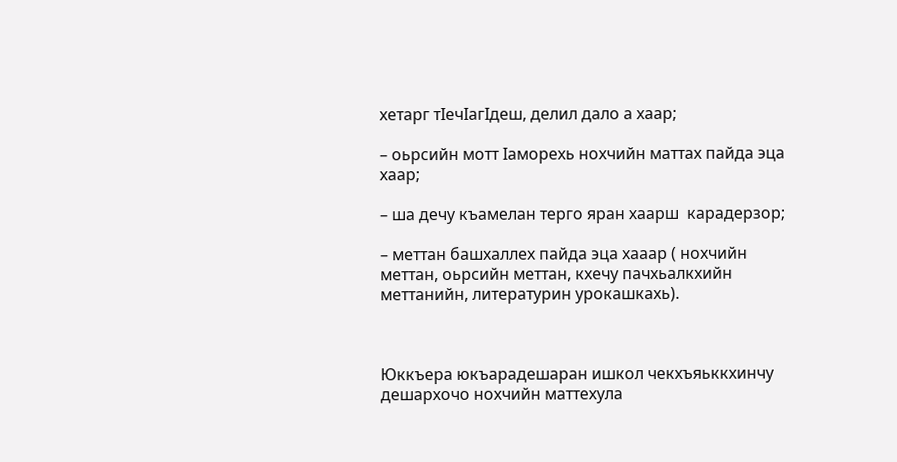хетарг тIечIагIдеш, делил дало а хаар;

– оьрсийн мотт Iаморехь нохчийн маттах пайда эца хаар;

– ша дечу къамелан терго яран хаарш  карадерзор;

– меттан башхаллех пайда эца хааар ( нохчийн меттан, оьрсийн меттан, кхечу пачхьалкхийн меттанийн, литературин урокашкахь).



Юккъера юкъарадешаран ишкол чекхъяьккхинчу дешархочо нохчийн маттехула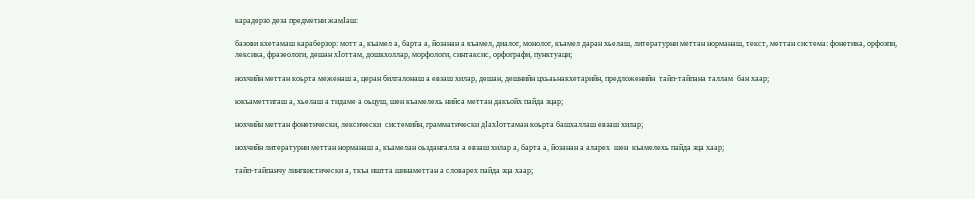карадерзо деза предметни жамIаш:

базови кхетамаш караберзор: мотт а, къамел а, барта а, йозанан а къамел, диалог, монолог, къамел даран хьелаш, литературни меттан норманаш, текст, меттан система: фонетика, орфоэпи, лексика, фразеологи, дешан хIоттам, дошкхоллар, морфологи, синтаксис, орфографи, пунктуаци;

нохчийн меттан коьрта меженаш а, церан билгалонаш а евзаш хилар, дешан, дешнийн цхьаьнакхетарийн, предложенийн  тайп-тайпана таллам  бан хаар;

юкъаметтигаш а, хьелаш а тидаме а оьцуш, шен къамелехь нийса меттан дакъойх пайда эцар;

нохчийн меттан фонетически, лексически  системийн, грамматически дIахIоттаман коьрта башхаллаш евзаш хилар;

нохчийн литературни меттан норманаш а, къамелан оьздангалла а евзаш хилар а, барта а, йозанан а аларех  шен  къамелехь пайда эца хаар;

тайп-тайпанчу лингвистически а, ткъа иштта шинаметтан а словарех пайда эца хаар;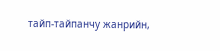тайп-тайпанчу жанрийн,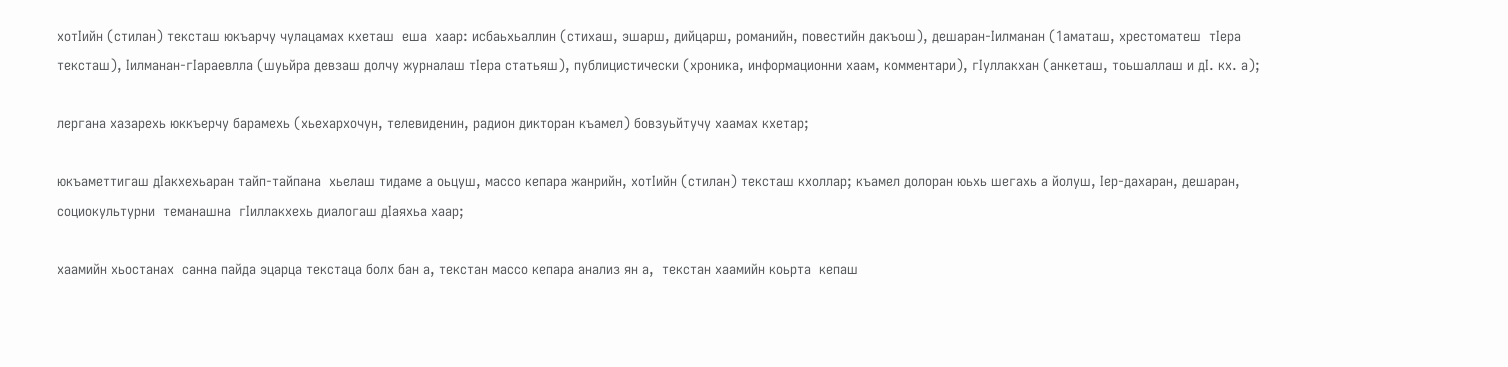хотIийн (стилан) тексташ юкъарчу чулацамах кхеташ  еша  хаар: исбаьхьаллин (стихаш, эшарш, дийцарш, романийн, повестийн дакъош), дешаран-Iилманан (1аматаш, хрестоматеш  тIера тексташ), Iилманан-гIараевлла (шуьйра девзаш долчу журналаш тIера статьяш), публицистически (хроника, информационни хаам, комментари), гIуллакхан (анкеташ, тоьшаллаш и дI. кх. а);

лергана хазарехь юккъерчу барамехь (хьехархочун, телевиденин, радион дикторан къамел) бовзуьйтучу хаамах кхетар;

юкъаметтигаш дIакхехьаран тайп-тайпана  хьелаш тидаме а оьцуш, массо кепара жанрийн, хотIийн (стилан) тексташ кхоллар; къамел долоран юьхь шегахь а йолуш, Iер-дахаран, дешаран, социокультурни  теманашна  гIиллакхехь диалогаш дIаяхьа хаар;

хаамийн хьостанах  санна пайда эцарца текстаца болх бан а, текстан массо кепара анализ ян а,  текстан хаамийн коьрта  кепаш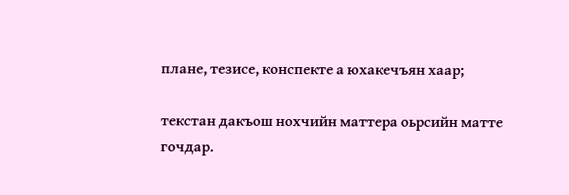плане, тезисе, конспекте а юхакечъян хаар;

текстан дакъош нохчийн маттера оьрсийн матте  гочдар.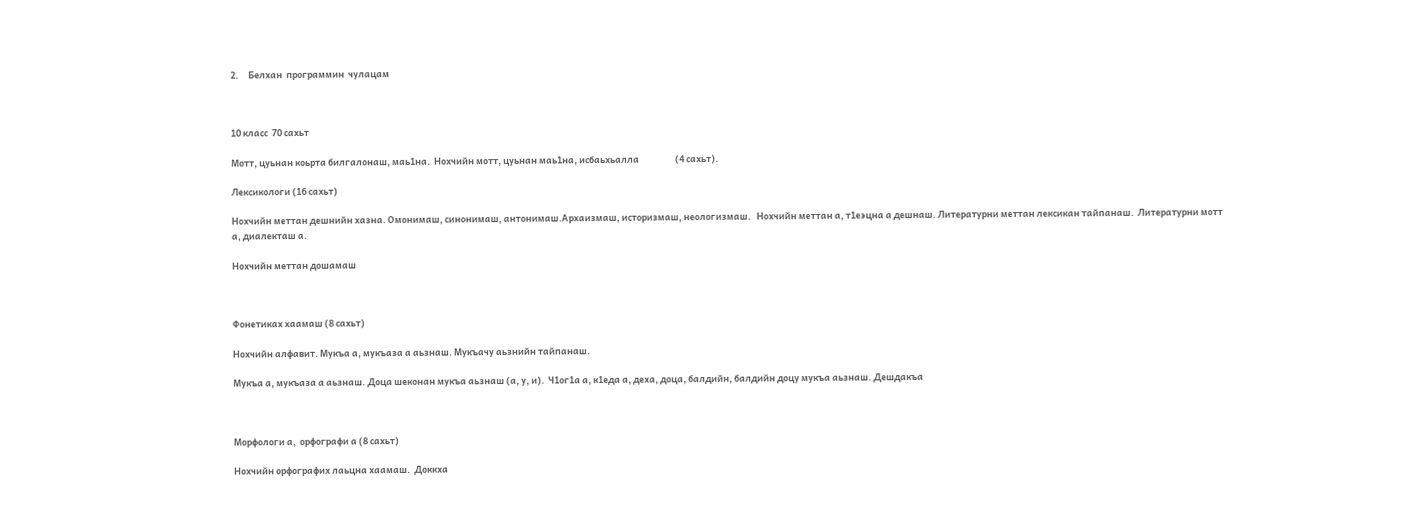2.     Белхан  программин  чулацам



10 класс  70 сахьт

Мотт, цуьнан коьрта билгалонаш, маь1на.  Нохчийн мотт, цуьнан маь1на, исбаьхьалла                  (4 сахьт).

Лексикологи (16 сахьт)

Нохчийн меттан дешнийн хазна. Омонимаш, синонимаш, антонимаш.Архаизмаш, историзмаш, неологизмаш.   Нохчийн меттан а, т1еэцна а дешнаш. Литературни меттан лексикан тайпанаш.  Литературни мотт а, диалекташ а.

Нохчийн меттан дошамаш



Фонетиках хаамаш (8 сахьт)

Нохчийн алфавит. Мукъа а, мукъаза а аьзнаш. Мукъачу аьзнийн тайпанаш.

Мукъа а, мукъаза а аьзнаш. Доца шеконан мукъа аьзнаш (а, у, и).  Ч1ог1а а, к1еда а, деха, доца, балдийн, балдийн доцу мукъа аьзнаш. Дешдакъа



Морфологи а,  орфографи а (8 сахьт)

Нохчийн орфографих лаьцна хаамаш.  Доккха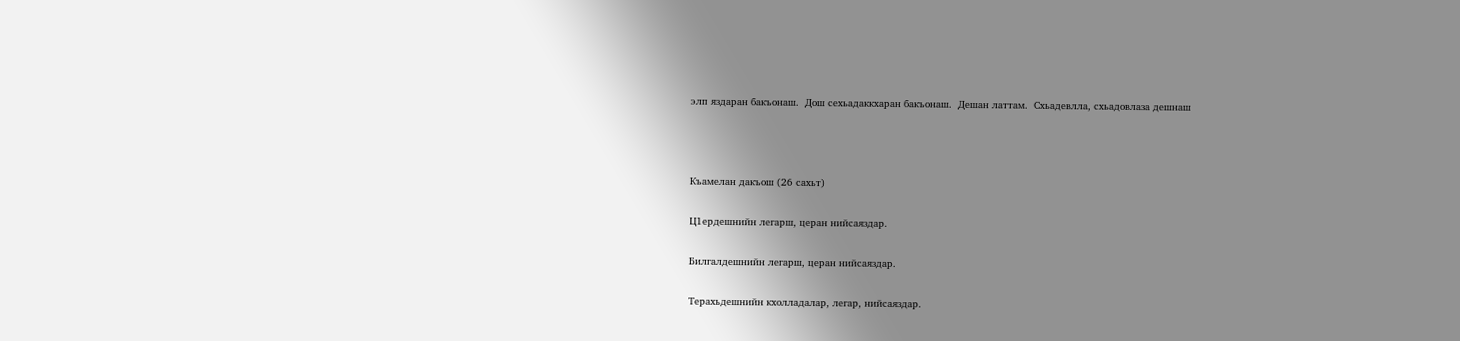элп яздаран бакъонаш.  Дош сехьадаккхаран бакъонаш.  Дешан латтам.  Схьадевлла, схьадовлаза дешнаш



Къамелан дакъош (26 сахьт)

Ц1ердешнийн легарш, церан нийсаяздар.

Билгалдешнийн легарш, церан нийсаяздар.

Терахьдешнийн кхолладалар, легар, нийсаяздар.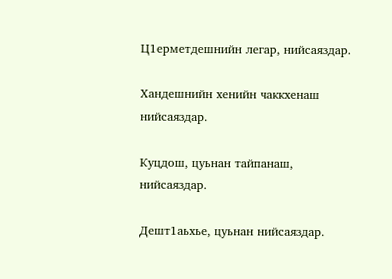Ц1ерметдешнийн легар, нийсаяздар.

Хандешнийн хенийн чаккхенаш нийсаяздар.

Куцдош, цуьнан тайпанаш, нийсаяздар.

Дешт1аьхье, цуьнан нийсаяздар.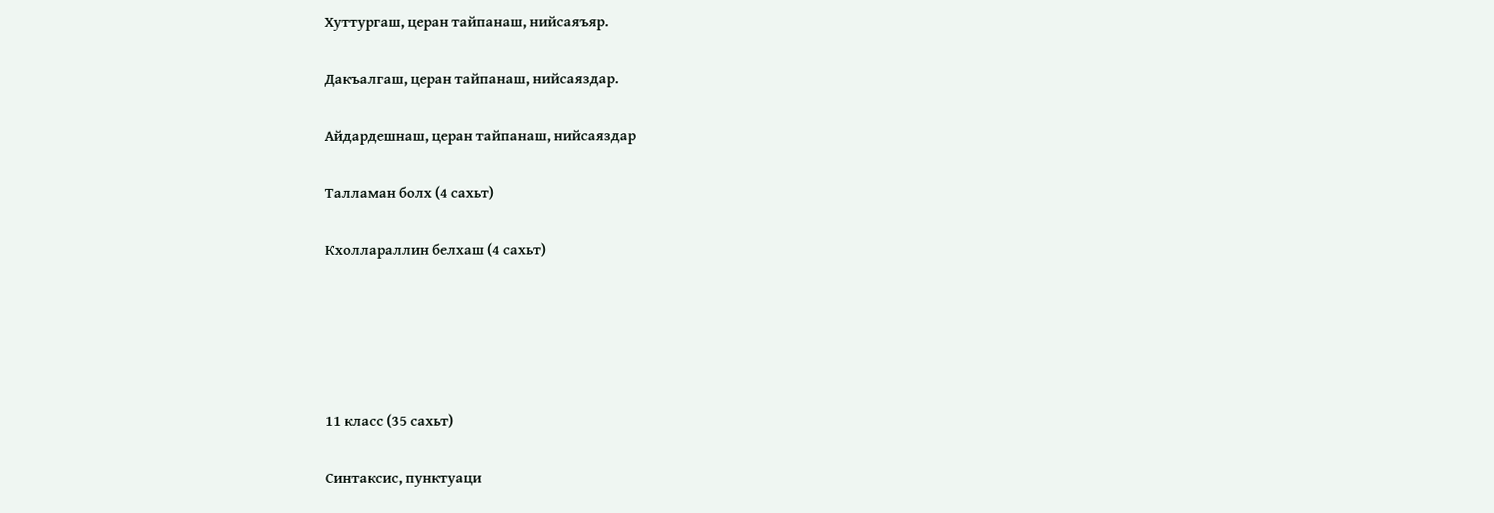Хуттургаш, церан тайпанаш, нийсаяъяр.

Дакъалгаш, церан тайпанаш, нийсаяздар.

Айдардешнаш, церан тайпанаш, нийсаяздар

Талламан болх (4 сахьт)

Кхоллараллин белхаш (4 сахьт)





11 класс (35 сахьт)

Синтаксис, пунктуаци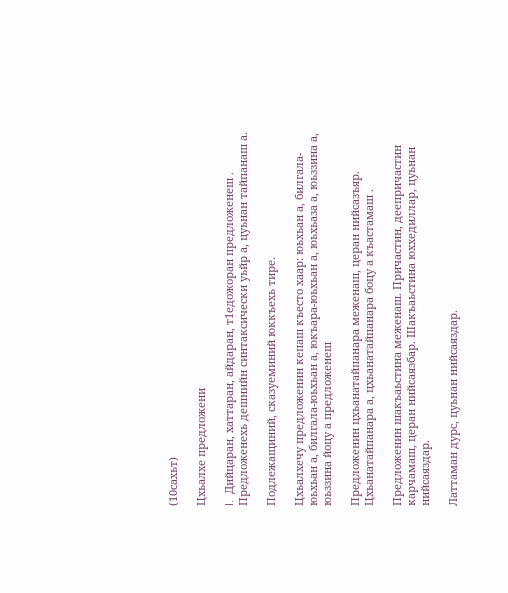(10сахьт)

Цхьалхе предложени

I.  Дийцаран, хаттаран, айдаран, т1едожоран предложенеш .
Предложенехь дешнийн синтаксически уьйр а, цуьнан тайпанаш а.

Подлежащиний, сказуеминий юккъехь тире.

Цхьалхечу предложенин кепаш къесто хаар: юьхьан а, билгала-юьхьан а, билгала-юьхьан а, юкъара-юьхьан а, юьхьаза а, юьззина а, юьззина йоцу а предложенеш

Предложенин цхьанатайпанара меженаш, церан нийсазъяр. Цхьанатайпанара а, цхьанатайпанара боцу а къастамаш .

Предложенин шакъаьстина меженаш. Причастин, деепричастин карчамаш, церан нийсаязбар. Шакъаьстина юххедиллар, цуьнан нийсаяздар.

Латтаман дурс, цуьнан нийсаяздар.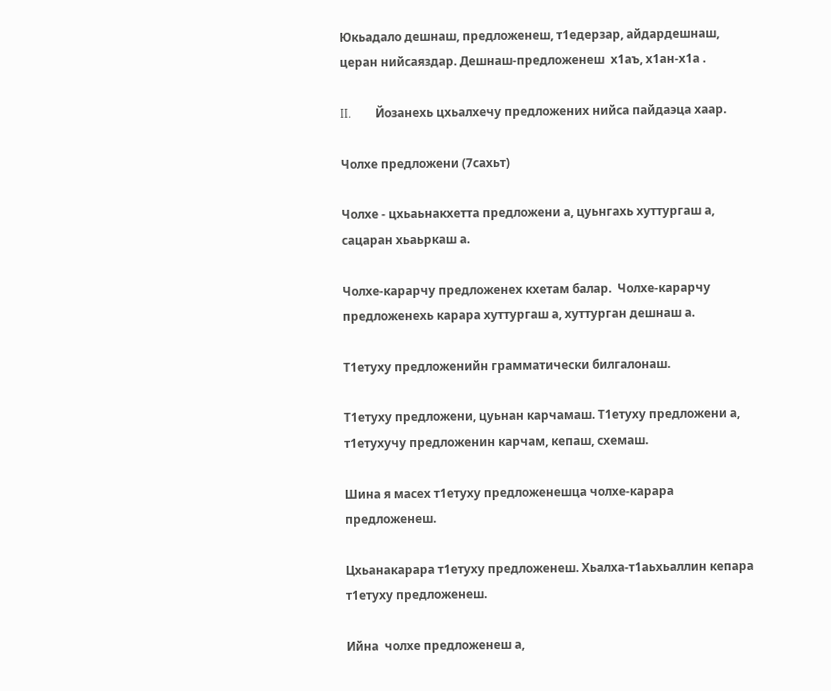Юкьадало дешнаш, предложенеш, т1едерзар, айдардешнаш, церан нийсаяздар. Дешнаш-предложенеш  х1аъ, х1ан-х1а .

II.        Йозанехь цхьалхечу предложених нийса пайдаэца хаар.

Чолхе предложени (7сахьт)

Чолхе - цхьаьнакхетта предложени а, цуьнгахь хуттургаш а, сацаран хьаьркаш а.

Чолхе-карарчу предложенех кхетам балар.  Чолхе-карарчу предложенехь карара хуттургаш а, хуттурган дешнаш а.

Т1етуху предложенийн грамматически билгалонаш.

Т1етуху предложени, цуьнан карчамаш. Т1етуху предложени а, т1етухучу предложенин карчам, кепаш, схемаш.

Шина я масех т1етуху предложенешца чолхе-карара предложенеш.

Цхьанакарара т1етуху предложенеш. Хьалха-т1аьхьаллин кепара  т1етуху предложенеш.

Ийна  чолхе предложенеш а,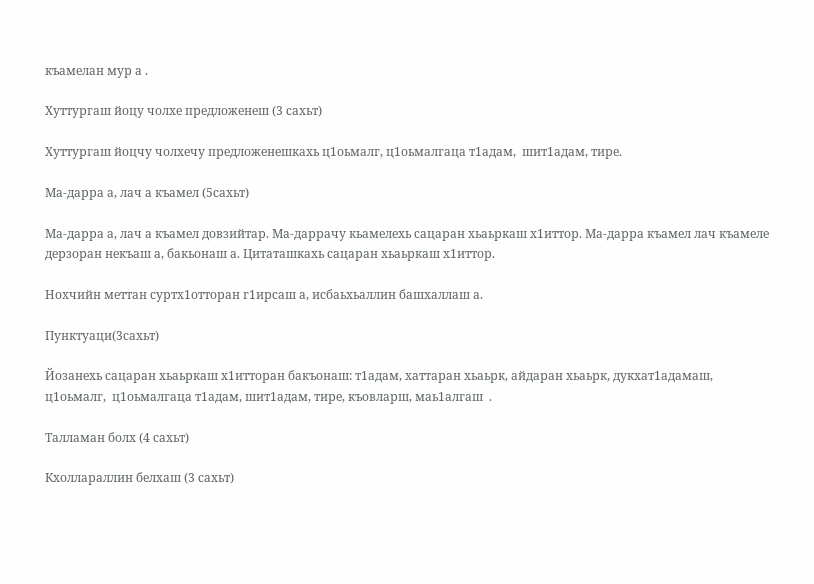къамелан мур а .

Хуттургаш йоцу чолхе предложенеш (3 сахьт)

Хуттургаш йоцчу чолхечу предложенешкахь ц1оьмалг, ц1оьмалгаца т1адам,  шит1адам, тире.

Ма-дарра а, лач а къамел (5сахьт)

Ма-дарра а, лач а къамел довзийтар. Ма-даррачу кьамелехь сацаран хьаьркаш х1иттор. Ма-дарра къамел лач къамеле дерзоран некъаш а, бакьонаш а. Цитаташкахь сацаран хьаьркаш х1иттор.

Нохчийн меттан суртх1отторан г1ирсаш а, исбаьхьаллин башхаллаш а.

Пунктуаци(3сахьт)

Йозанехь сацаран хьаьркаш х1итторан бакъонаш: т1адам, хаттаран хьаьрк, айдаран хьаьрк, дукхат1адамаш, ц1оьмалг,  ц1оьмалгаца т1адам, шит1адам, тире, къовларш, маь1алгаш  .

Талламан болх (4 сахьт)

Кхоллараллин белхаш (3 сахьт)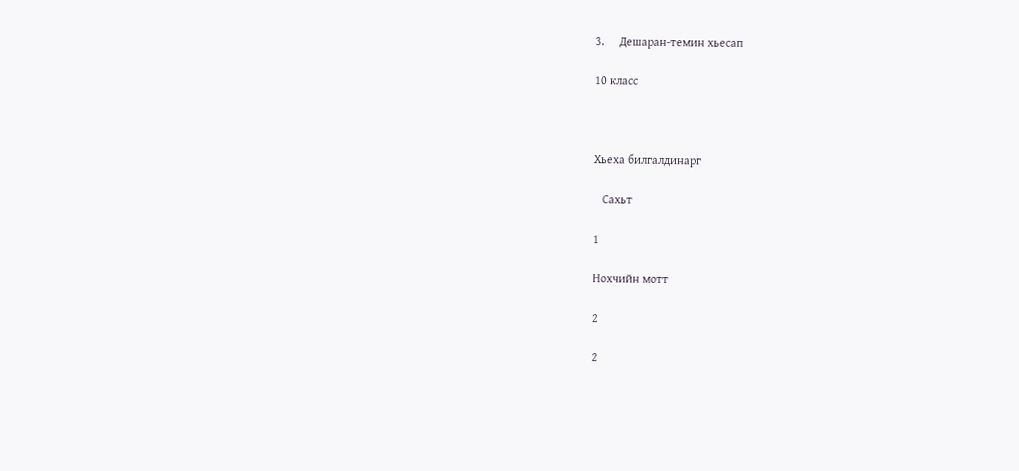3.     Дешаран-темин хьесап

10 класс



Хьеха билгалдинарг

   Сахьт

1

Нохчийн мотт

2

2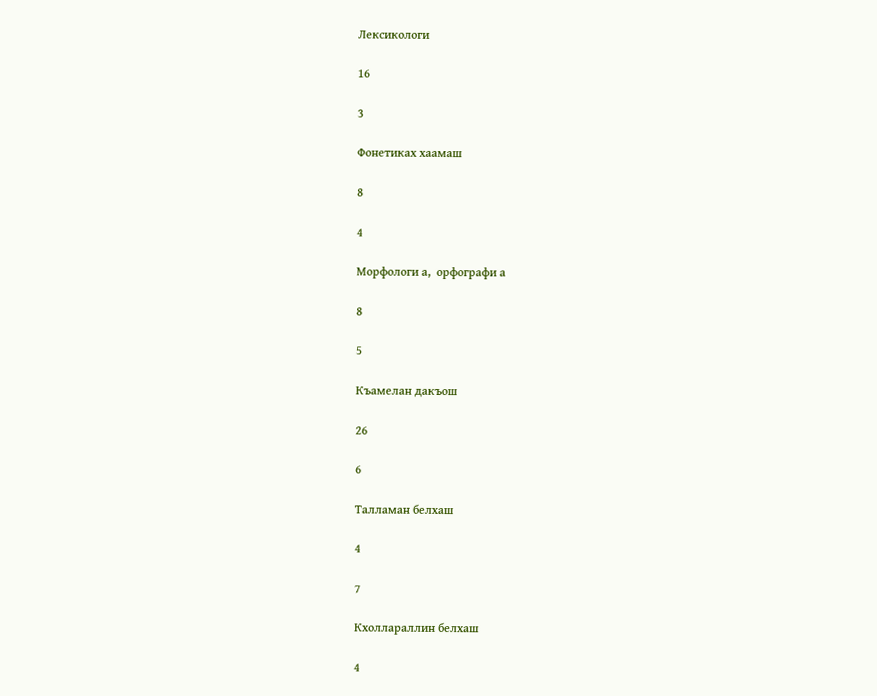Лексикологи

16

3

Фонетиках хаамаш

8

4

Морфологи а,  орфографи а

8

5

Къамелан дакъош

26

6

Талламан белхаш

4

7

Кхоллараллин белхаш

4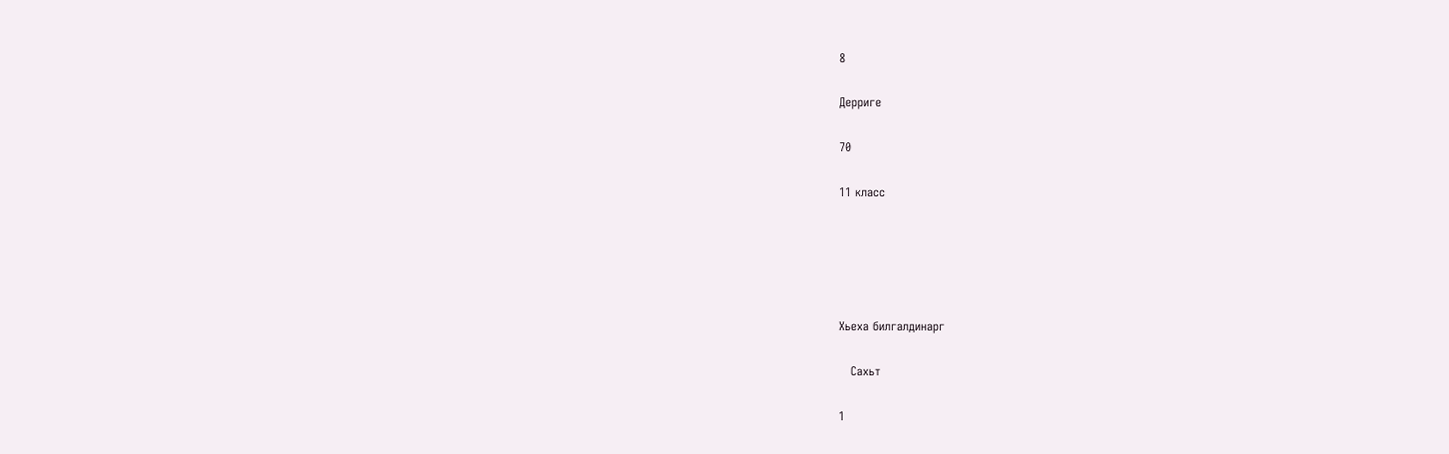8

Дерриге

70

11 класс





Хьеха билгалдинарг

   Сахьт

1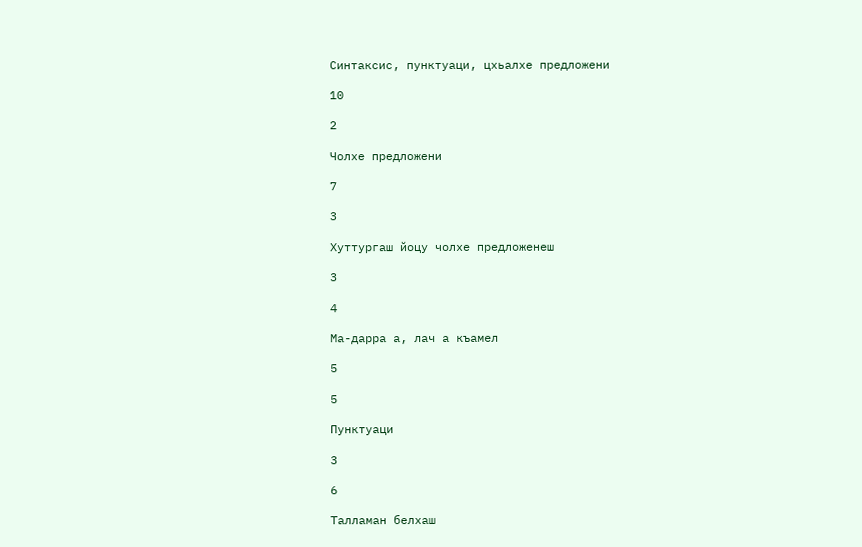Синтаксис, пунктуаци, цхьалхе предложени

10

2

Чолхе предложени

7

3

Хуттургаш йоцу чолхе предложенеш

3

4

Ма-дарра а, лач а къамел

5

5

Пунктуаци

3

6

Талламан белхаш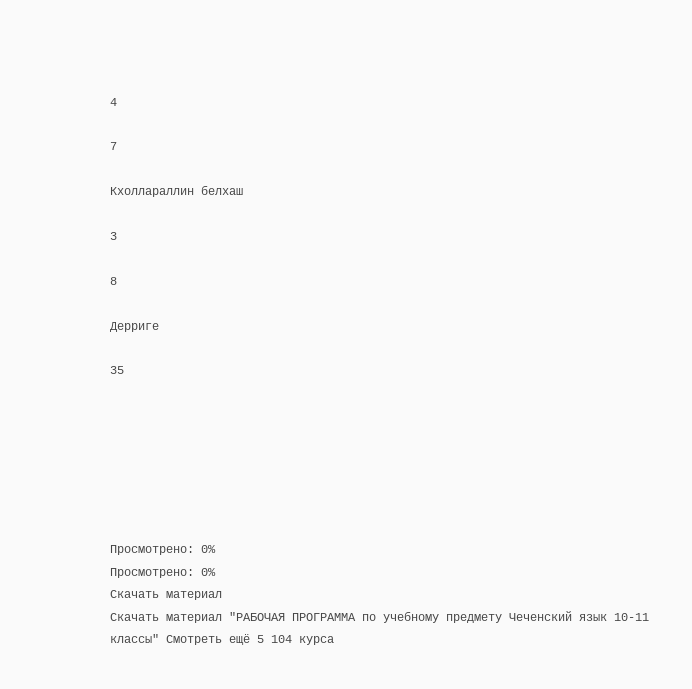4

7

Кхоллараллин белхаш

3

8

Дерриге

35







Просмотрено: 0%
Просмотрено: 0%
Скачать материал
Скачать материал "РАБОЧАЯ ПРОГРАММА по учебному предмету Чеченский язык 10-11 классы" Смотреть ещё 5 104 курса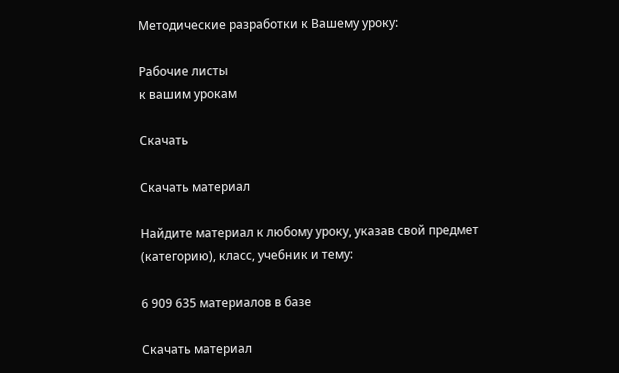Методические разработки к Вашему уроку:

Рабочие листы
к вашим урокам

Скачать

Скачать материал

Найдите материал к любому уроку, указав свой предмет (категорию), класс, учебник и тему:

6 909 635 материалов в базе

Скачать материал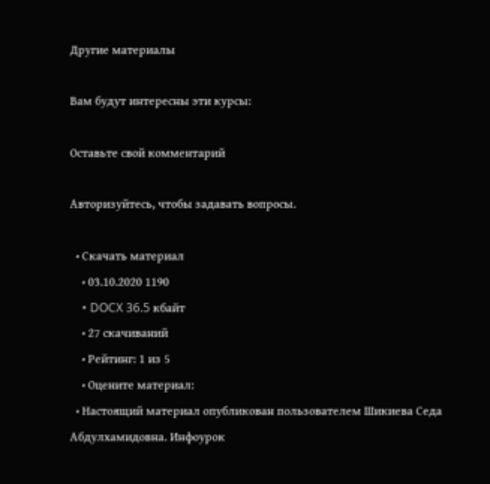Другие материалы

Вам будут интересны эти курсы:

Оставьте свой комментарий

Авторизуйтесь, чтобы задавать вопросы.

  • Скачать материал
    • 03.10.2020 1190
    • DOCX 36.5 кбайт
    • 27 скачиваний
    • Рейтинг: 1 из 5
    • Оцените материал:
  • Настоящий материал опубликован пользователем Шикиева Седа Абдулхамидовна. Инфоурок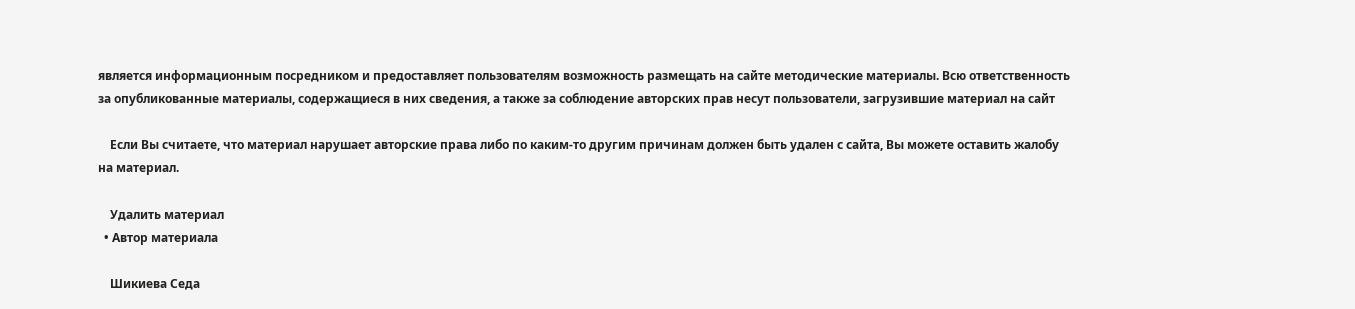является информационным посредником и предоставляет пользователям возможность размещать на сайте методические материалы. Всю ответственность за опубликованные материалы, содержащиеся в них сведения, а также за соблюдение авторских прав несут пользователи, загрузившие материал на сайт

    Если Вы считаете, что материал нарушает авторские права либо по каким-то другим причинам должен быть удален с сайта, Вы можете оставить жалобу на материал.

    Удалить материал
  • Автор материала

    Шикиева Седа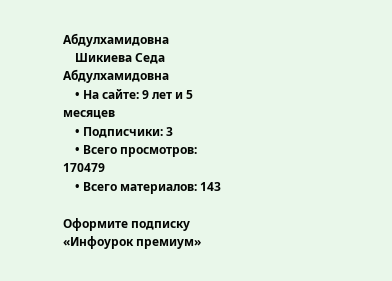Абдулхамидовна
    Шикиева Седа Абдулхамидовна
    • На сайте: 9 лет и 5 месяцев
    • Подписчики: 3
    • Всего просмотров: 170479
    • Всего материалов: 143

Оформите подписку «Инфоурок премиум»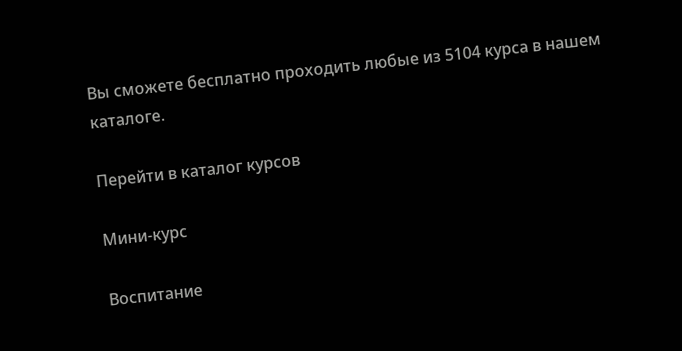Вы сможете бесплатно проходить любые из 5104 курса в нашем каталоге.

Перейти в каталог курсов

Мини-курс

Воспитание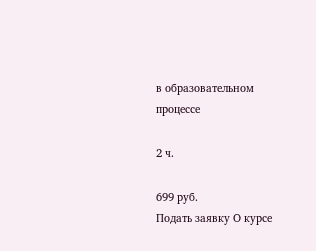в образовательном процессе

2 ч.

699 руб.
Подать заявку О курсе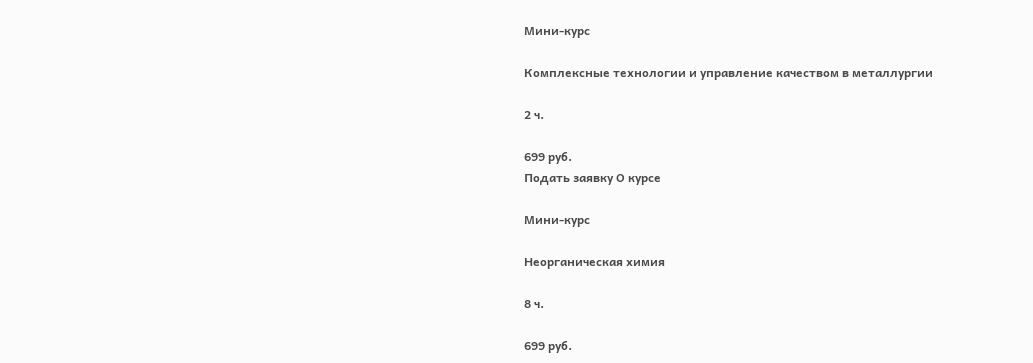Мини-курс

Комплексные технологии и управление качеством в металлургии

2 ч.

699 руб.
Подать заявку О курсе

Мини-курс

Неорганическая химия

8 ч.

699 руб.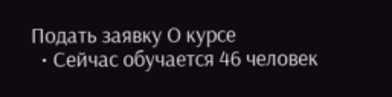Подать заявку О курсе
  • Сейчас обучается 46 человек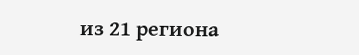из 21 региона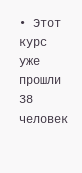• Этот курс уже прошли 38 человек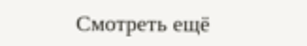Смотреть ещё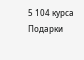5 104 курса
Подарки